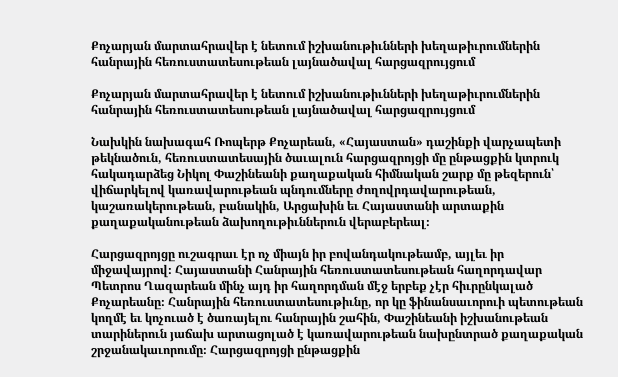Քոչարյան մարտահրավեր է նետում իշխանութիւնների խեղաթիւրումներին հանրային հեռուստատեսութեան լայնածավալ հարցազրույցում

Քոչարյան մարտահրավեր է նետում իշխանութիւնների խեղաթիւրումներին հանրային հեռուստատեսութեան լայնածավալ հարցազրույցում

Նախկին նախագահ Ռոպերթ Քոչարեան, «Հայաստան» դաշինքի վարչապետի թեկնածուն, հեռուստատեսային ծաւալուն հարցազրոյցի մը ընթացքին կտրուկ հակադարձեց Նիկոլ Փաշինեանի քաղաքական հիմնական շարք մը թեզերուն՝ վիճարկելով կառավարութեան պնդումները ժողովրդավարութեան, կաշառակերութեան, բանակին, Արցախին եւ Հայաստանի արտաքին քաղաքականութեան ձախողութիւններուն վերաբերեալ։

Հարցազրոյցը ուշագրաւ էր ոչ միայն իր բովանդակութեամբ, այլեւ իր միջավայրով։ Հայաստանի Հանրային հեռուստատեսութեան հաղորդավար Պետրոս Ղազարեան մինչ այդ իր հաղորդման մէջ երբեք չէր հիւրընկալած Քոչարեանը։ Հանրային հեռուստատեսութիւնը, որ կը ֆինանսաւորուի պետութեան կողմէ եւ կոչուած է ծառայելու հանրային շահին, Փաշինեանի իշխանութեան տարիներուն յաճախ արտացոլած է կառավարութեան նախընտրած քաղաքական շրջանակաւորումը։ Հարցազրոյցի ընթացքին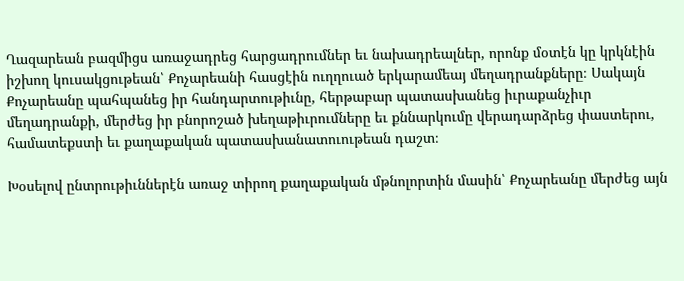Ղազարեան բազմիցս առաջադրեց հարցադրումներ եւ նախադրեալներ, որոնք մօտէն կը կրկնէին իշխող կուսակցութեան՝ Քոչարեանի հասցէին ուղղուած երկարամեայ մեղադրանքները։ Սակայն Քոչարեանը պահպանեց իր հանդարտութիւնը, հերթաբար պատասխանեց իւրաքանչիւր մեղադրանքի, մերժեց իր բնորոշած խեղաթիւրումները եւ քննարկումը վերադարձրեց փաստերու, համատեքստի եւ քաղաքական պատասխանատուութեան դաշտ։

Խօսելով ընտրութիւններէն առաջ տիրող քաղաքական մթնոլորտին մասին՝ Քոչարեանը մերժեց այն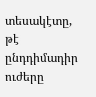տեսակէտը, թէ ընդդիմադիր ուժերը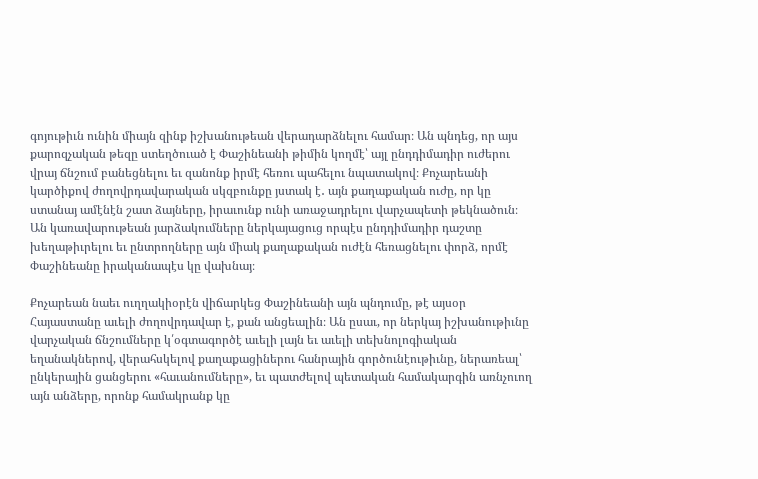գոյութիւն ունին միայն զինք իշխանութեան վերադարձնելու համար։ Ան պնդեց, որ այս քարոզչական թեզը ստեղծուած է Փաշինեանի թիմին կողմէ՝ այլ ընդդիմադիր ուժերու վրայ ճնշում բանեցնելու եւ զանոնք իրմէ հեռու պահելու նպատակով։ Քոչարեանի կարծիքով ժողովրդավարական սկզբունքը յստակ է․ այն քաղաքական ուժը, որ կը ստանայ ամէնէն շատ ձայները, իրաւունք ունի առաջադրելու վարչապետի թեկնածուն։ Ան կառավարութեան յարձակումները ներկայացուց որպէս ընդդիմադիր դաշտը խեղաթիւրելու եւ ընտրողները այն միակ քաղաքական ուժէն հեռացնելու փորձ, որմէ Փաշինեանը իրականապէս կը վախնայ։

Քոչարեան նաեւ ուղղակիօրէն վիճարկեց Փաշինեանի այն պնդումը, թէ այսօր Հայաստանը աւելի ժողովրդավար է, քան անցեալին։ Ան ըսաւ, որ ներկայ իշխանութիւնը վարչական ճնշումները կ՛օգտագործէ աւելի լայն եւ աւելի տեխնոլոգիական եղանակներով, վերահսկելով քաղաքացիներու հանրային գործունէութիւնը, ներառեալ՝ ընկերային ցանցերու «հաւանումները», եւ պատժելով պետական համակարգին առնչուող այն անձերը, որոնք համակրանք կը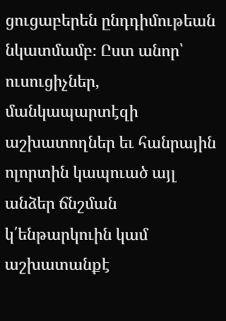ցուցաբերեն ընդդիմութեան նկատմամբ։ Ըստ անոր՝ ուսուցիչներ, մանկապարտէզի աշխատողներ եւ հանրային ոլորտին կապուած այլ անձեր ճնշման կ՛ենթարկուին կամ աշխատանքէ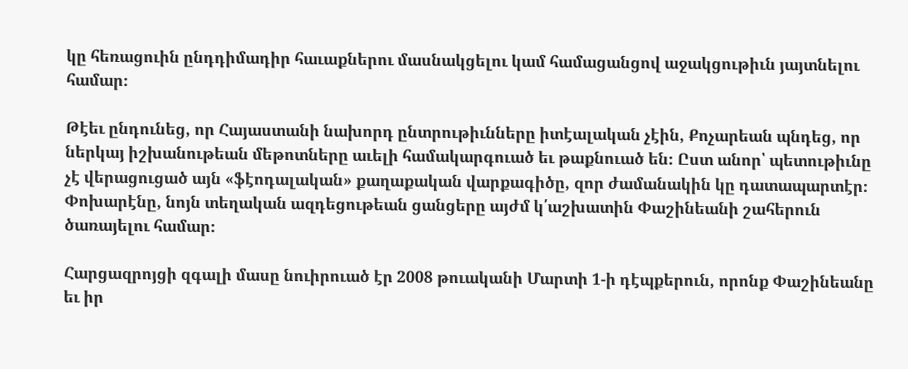կը հեռացուին ընդդիմադիր հաւաքներու մասնակցելու կամ համացանցով աջակցութիւն յայտնելու համար։

Թէեւ ընդունեց, որ Հայաստանի նախորդ ընտրութիւնները իտէալական չէին, Քոչարեան պնդեց, որ ներկայ իշխանութեան մեթոտները աւելի համակարգուած եւ թաքնուած են։ Ըստ անոր՝ պետութիւնը չէ վերացուցած այն «ֆէոդալական» քաղաքական վարքագիծը, զոր ժամանակին կը դատապարտէր։ Փոխարէնը, նոյն տեղական ազդեցութեան ցանցերը այժմ կ՛աշխատին Փաշինեանի շահերուն ծառայելու համար։

Հարցազրոյցի զգալի մասը նուիրուած էր 2008 թուականի Մարտի 1-ի դէպքերուն, որոնք Փաշինեանը եւ իր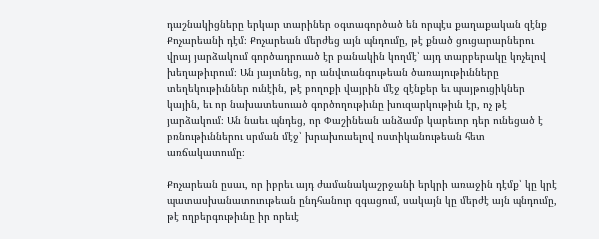դաշնակիցները երկար տարիներ օգտագործած են որպէս քաղաքական զէնք Քոչարեանի դէմ։ Քոչարեան մերժեց այն պնդումը, թէ քնած ցուցարարներու վրայ յարձակում գործադրուած էր բանակին կողմէ՝ այդ տարբերակը կոչելով խեղաթիւրում։ Ան յայտնեց, որ անվտանգութեան ծառայութիւնները տեղեկութիւններ ունէին, թէ բողոքի վայրին մէջ զէնքեր եւ պայթուցիկներ կային, եւ որ նախատեսուած գործողութիւնը խուզարկութիւն էր, ոչ թէ յարձակում։ Ան նաեւ պնդեց, որ Փաշինեան անձամբ կարեւոր դեր ունեցած է բռնութիւններու սրման մէջ՝ խրախուսելով ոստիկանութեան հետ առճակատումը։

Քոչարեան ըսաւ, որ իբրեւ այդ ժամանակաշրջանի երկրի առաջին դէմք՝ կը կրէ պատասխանատուութեան ընդհանուր զգացում, սակայն կը մերժէ այն պնդումը, թէ ողբերգութիւնը իր որեւէ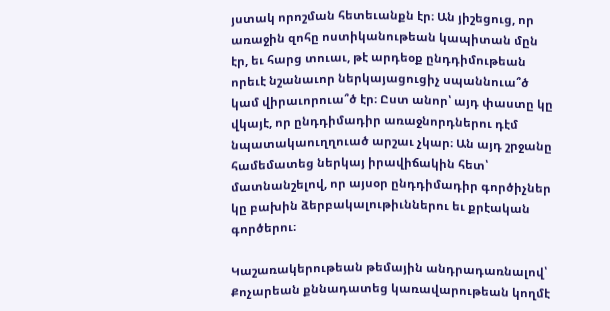յստակ որոշման հետեւանքն էր։ Ան յիշեցուց, որ առաջին զոհը ոստիկանութեան կապիտան մըն էր, եւ հարց տուաւ, թէ արդեօք ընդդիմութեան որեւէ նշանաւոր ներկայացուցիչ սպաննուա՞ծ կամ վիրաւորուա՞ծ էր։ Ըստ անոր՝ այդ փաստը կը վկայէ, որ ընդդիմադիր առաջնորդներու դէմ նպատակաուղղուած արշաւ չկար։ Ան այդ շրջանը համեմատեց ներկայ իրավիճակին հետ՝ մատնանշելով, որ այսօր ընդդիմադիր գործիչներ կը բախին ձերբակալութիւններու եւ քրէական գործերու։

Կաշառակերութեան թեմային անդրադառնալով՝ Քոչարեան քննադատեց կառավարութեան կողմէ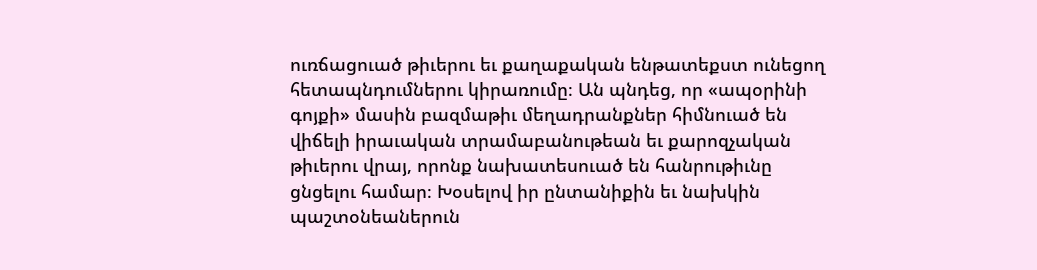ուռճացուած թիւերու եւ քաղաքական ենթատեքստ ունեցող հետապնդումներու կիրառումը։ Ան պնդեց, որ «ապօրինի գոյքի» մասին բազմաթիւ մեղադրանքներ հիմնուած են վիճելի իրաւական տրամաբանութեան եւ քարոզչական թիւերու վրայ, որոնք նախատեսուած են հանրութիւնը ցնցելու համար։ Խօսելով իր ընտանիքին եւ նախկին պաշտօնեաներուն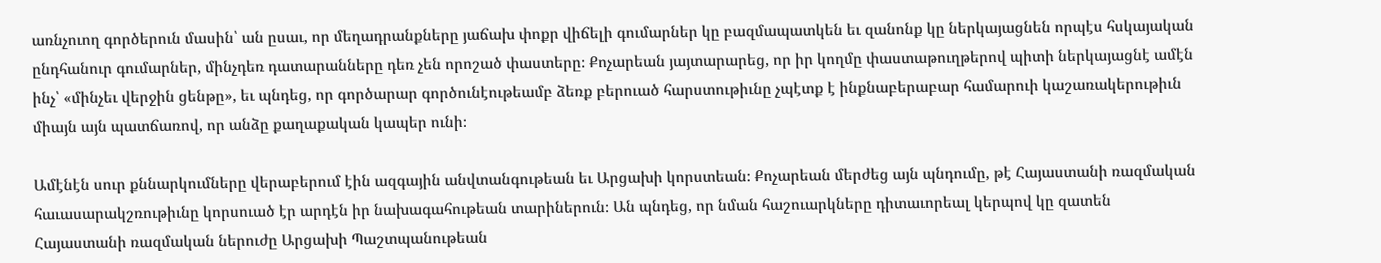առնչուող գործերուն մասին՝ ան ըսաւ, որ մեղադրանքները յաճախ փոքր վիճելի գումարներ կը բազմապատկեն եւ զանոնք կը ներկայացնեն որպէս հսկայական ընդհանուր գումարներ, մինչդեռ դատարանները դեռ չեն որոշած փաստերը։ Քոչարեան յայտարարեց, որ իր կողմը փաստաթուղթերով պիտի ներկայացնէ ամէն ինչ՝ «մինչեւ վերջին ցենթը», եւ պնդեց, որ գործարար գործունէութեամբ ձեռք բերուած հարստութիւնը չպէտք է ինքնաբերաբար համարուի կաշառակերութիւն միայն այն պատճառով, որ անձը քաղաքական կապեր ունի։

Ամէնէն սուր քննարկումները վերաբերում էին ազգային անվտանգութեան եւ Արցախի կորստեան։ Քոչարեան մերժեց այն պնդումը, թէ Հայաստանի ռազմական հաւասարակշռութիւնը կորսուած էր արդէն իր նախագահութեան տարիներուն։ Ան պնդեց, որ նման հաշուարկները դիտաւորեալ կերպով կը զատեն Հայաստանի ռազմական ներուժը Արցախի Պաշտպանութեան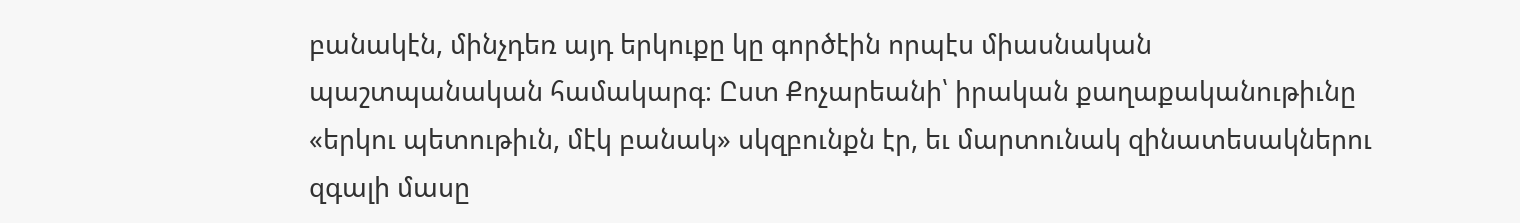բանակէն, մինչդեռ այդ երկուքը կը գործէին որպէս միասնական պաշտպանական համակարգ։ Ըստ Քոչարեանի՝ իրական քաղաքականութիւնը «երկու պետութիւն, մէկ բանակ» սկզբունքն էր, եւ մարտունակ զինատեսակներու զգալի մասը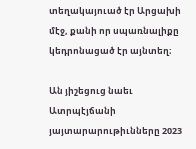տեղակայուած էր Արցախի մէջ, քանի որ սպառնալիքը կեդրոնացած էր այնտեղ։

Ան յիշեցուց նաեւ Ատրպէյճանի յայտարարութիւնները 2023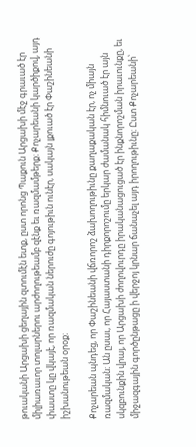թուականի Արցախի ցեղային զտումէն ետք, ըստ որոնց Պաքուն Արցախի մէջ գրաւած էր միլիառաւոր տոլարներու արժողութեամբ զէնք եւ ռազմամթերք։ Քոչարեանի կարծիքով, այդ փաստը կը վկայէ, որ ռազմական ներուժը գոյութիւն ունէր, սակայն լքուած էր Փաշինեանի իշխանութեան օրօք։

Քոչարեան պնդեց, որ Փաշինեանի վճռորոշ ձախողութիւնը քաղաքական էր, ոչ միայն ռազմական։ Ան ըսաւ, որ Հայաստանի դիրքորոշումը երկար ժամանակ հիմնուած էր այն սկզբունքին վրայ, որ Արցախի ժողովուրդը իրականացուցած էր ինքնորոշման իրաւունքը, եւ միջազգային գործընթացը ի վերջոյ կրնար ճանաչել այդ իրողութիւնը։ Ըստ Քոչարեանի՝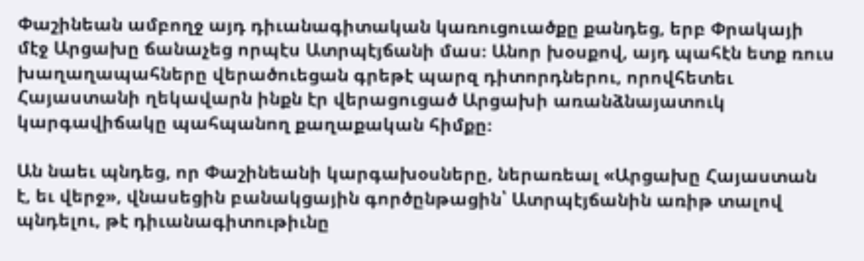Փաշինեան ամբողջ այդ դիւանագիտական կառուցուածքը քանդեց, երբ Փրակայի մէջ Արցախը ճանաչեց որպէս Ատրպէյճանի մաս։ Անոր խօսքով, այդ պահէն ետք ռուս խաղաղապահները վերածուեցան գրեթէ պարզ դիտորդներու, որովհետեւ Հայաստանի ղեկավարն ինքն էր վերացուցած Արցախի առանձնայատուկ կարգավիճակը պահպանող քաղաքական հիմքը։

Ան նաեւ պնդեց, որ Փաշինեանի կարգախօսները, ներառեալ «Արցախը Հայաստան է, եւ վերջ», վնասեցին բանակցային գործընթացին՝ Ատրպէյճանին առիթ տալով պնդելու, թէ դիւանագիտութիւնը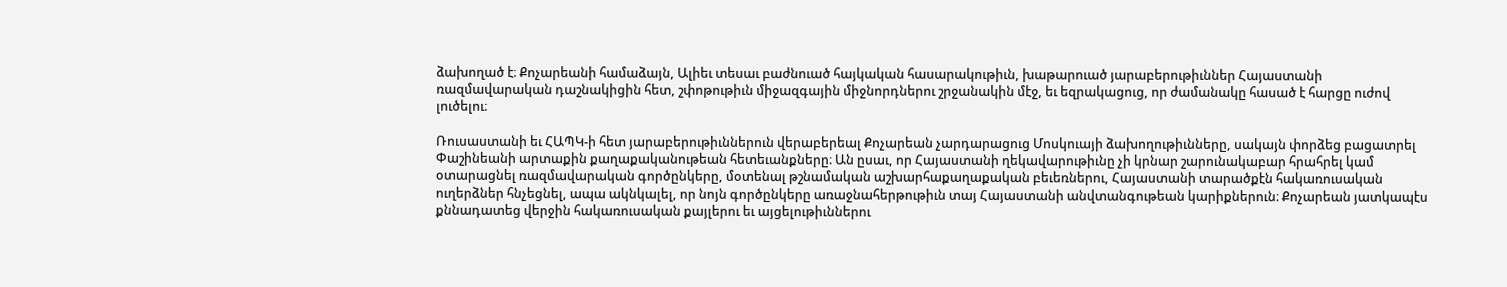ձախողած է։ Քոչարեանի համաձայն, Ալիեւ տեսաւ բաժնուած հայկական հասարակութիւն, խաթարուած յարաբերութիւններ Հայաստանի ռազմավարական դաշնակիցին հետ, շփոթութիւն միջազգային միջնորդներու շրջանակին մէջ, եւ եզրակացուց, որ ժամանակը հասած է հարցը ուժով լուծելու։

Ռուսաստանի եւ ՀԱՊԿ-ի հետ յարաբերութիւններուն վերաբերեալ Քոչարեան չարդարացուց Մոսկուայի ձախողութիւնները, սակայն փորձեց բացատրել Փաշինեանի արտաքին քաղաքականութեան հետեւանքները։ Ան ըսաւ, որ Հայաստանի ղեկավարութիւնը չի կրնար շարունակաբար հրահրել կամ օտարացնել ռազմավարական գործընկերը, մօտենալ թշնամական աշխարհաքաղաքական բեւեռներու, Հայաստանի տարածքէն հակառուսական ուղերձներ հնչեցնել, ապա ակնկալել, որ նոյն գործընկերը առաջնահերթութիւն տայ Հայաստանի անվտանգութեան կարիքներուն։ Քոչարեան յատկապէս քննադատեց վերջին հակառուսական քայլերու եւ այցելութիւններու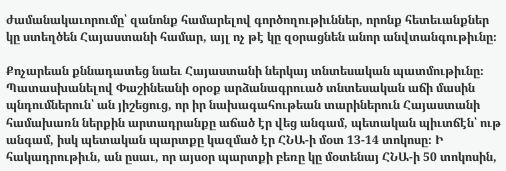ժամանակաւորումը՝ զանոնք համարելով գործողութիւններ, որոնք հետեւանքներ կը ստեղծեն Հայաստանի համար, այլ ոչ թէ կը զօրացնեն անոր անվտանգութիւնը։

Քոչարեան քննադատեց նաեւ Հայաստանի ներկայ տնտեսական պատմութիւնը։ Պատասխանելով Փաշինեանի օրօք արձանագրուած տնտեսական աճի մասին պնդումներուն՝ ան յիշեցուց, որ իր նախագահութեան տարիներուն Հայաստանի համախառն ներքին արտադրանքը աճած էր վեց անգամ, պետական պիւտճէն՝ ութ անգամ, իսկ պետական պարտքը կազմած էր ՀՆԱ-ի մօտ 13-14 տոկոսը։ Ի հակադրութիւն, ան ըսաւ, որ այսօր պարտքի բեռը կը մօտենայ ՀՆԱ-ի 50 տոկոսին,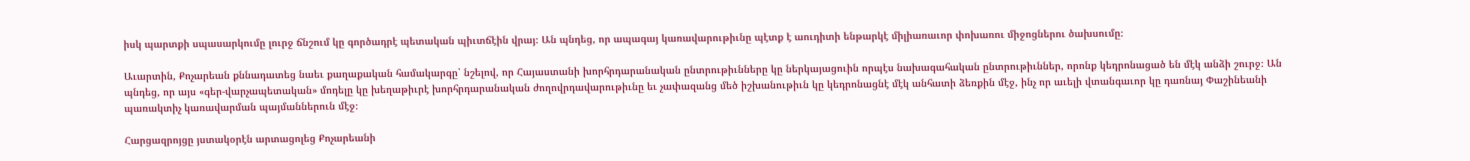իսկ պարտքի սպասարկումը լուրջ ճնշում կը գործադրէ պետական պիւտճէին վրայ։ Ան պնդեց, որ ապագայ կառավարութիւնը պէտք է աուդիտի ենթարկէ միլիառաւոր փոխառու միջոցներու ծախսումը։

Աւարտին, Քոչարեան քննադատեց նաեւ քաղաքական համակարգը՝ նշելով, որ Հայաստանի խորհրդարանական ընտրութիւնները կը ներկայացուին որպէս նախագահական ընտրութիւններ, որոնք կեդրոնացած են մէկ անձի շուրջ։ Ան պնդեց, որ այս «գեր-վարչապետական» մոդելը կը խեղաթիւրէ խորհրդարանական ժողովրդավարութիւնը եւ չափազանց մեծ իշխանութիւն կը կեդրոնացնէ մէկ անհատի ձեռքին մէջ, ինչ որ աւելի վտանգաւոր կը դառնայ Փաշինեանի պառակտիչ կառավարման պայմաններուն մէջ։

Հարցազրոյցը յստակօրէն արտացոլեց Քոչարեանի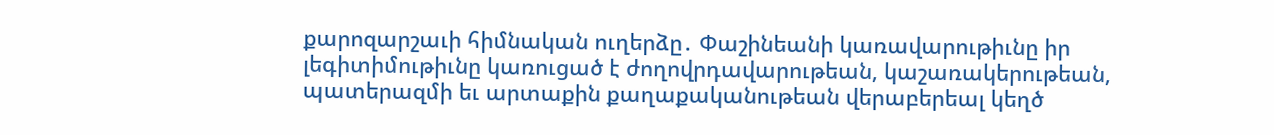քարոզարշաւի հիմնական ուղերձը․ Փաշինեանի կառավարութիւնը իր լեգիտիմութիւնը կառուցած է ժողովրդավարութեան, կաշառակերութեան, պատերազմի եւ արտաքին քաղաքականութեան վերաբերեալ կեղծ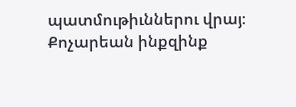պատմութիւններու վրայ։ Քոչարեան ինքզինք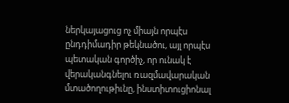ներկայացուց ոչ միայն որպէս ընդդիմադիր թեկնածու, այլ որպէս պետական գործիչ, որ ունակ է վերականգնելու ռազմավարական մտածողութիւնը, ինստիտուցիոնալ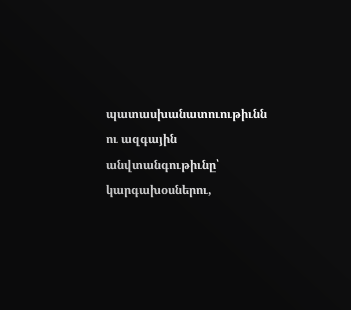պատասխանատուութիւնն ու ազգային անվտանգութիւնը՝ կարգախօսներու,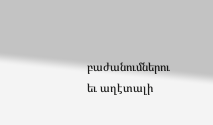բաժանումներու եւ աղէտալի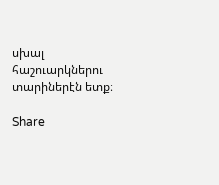սխալ հաշուարկներու տարիներէն ետք։

Share